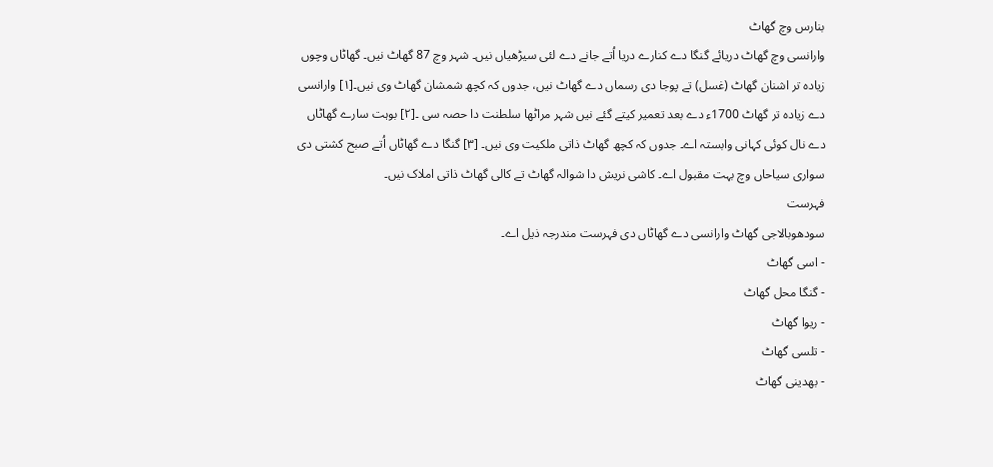بنارس وچ گھاٹ
وارانسی وچ گھاٹ دریائے گنگا دے کنارے دریا اُتے جانے دے لئی سیڑھیاں نيں۔ شہر وچ 87 گھاٹ نيں۔ گھاٹاں وچوں زیادہ تر اشنان گھاٹ (غسل) تے پوجا دی رسماں دے گھاٹ نيں، جدوں کہ کچھ شمشان گھاٹ وی نيں۔[۱] وارانسی دے زیادہ تر گھاٹ 1700ء دے بعد تعمیر کیتے گئے نيں شہر مراٹھا سلطنت دا حصہ سی ۔[۲] بوہت سارے گھاٹاں دے نال کوئی کہانی وابستہ اے۔ جدوں کہ کچھ گھاٹ ذاتی ملکیت وی نيں۔ [۳] گنگا دے گھاٹاں اُتے صبح کشتی دی سواری سیاحاں وچ بہت مقبول اے۔ کاشی نریش دا شوالہ گھاٹ تے کالی گھاٹ ذاتی املاک نيں۔
فہرست
سودھوبالاجی گھاٹ وارانسی دے گھاٹاں دی فہرست مندرجہ ذیل اے۔
- اسی گھاٹ
- گنگا محل گھاٹ
- ریوا گھاٹ
- تلسی گھاٹ
- بھدینی گھاٹ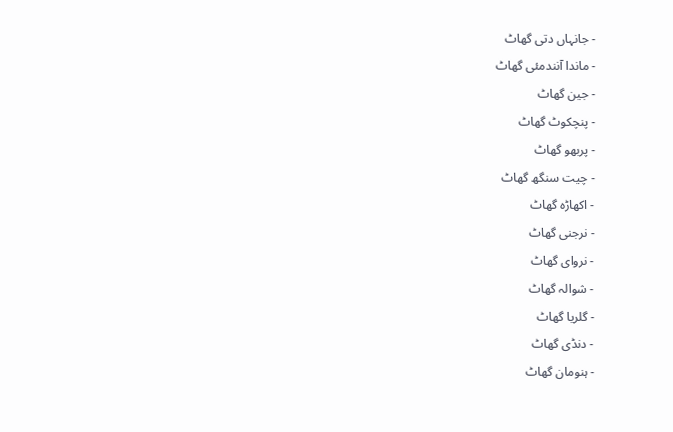- جانہاں دتی گھاٹ
- ماندا آنندمئی گھاٹ
- جین گھاٹ
- پنچکوٹ گھاٹ
- پربھو گھاٹ
- چیت سنگھ گھاٹ
- اکھاڑہ گھاٹ
- نرجنی گھاٹ
- نروای گھاٹ
- شوالہ گھاٹ
- گلريا گھاٹ
- دنڈی گھاٹ
- ہنومان گھاٹ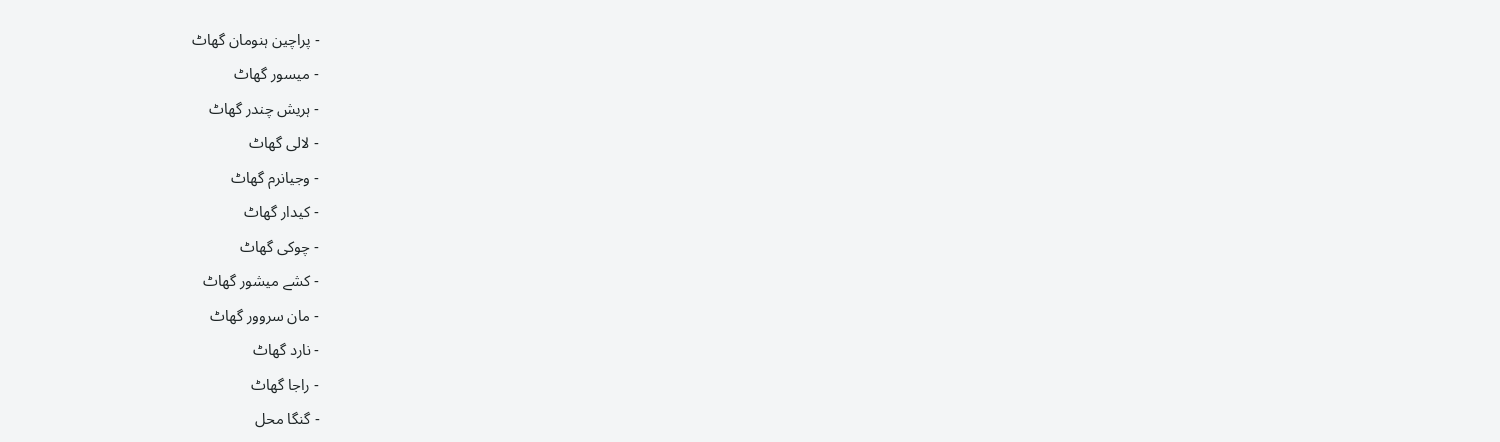- پراچین ہنومان گھاٹ
- میسور گھاٹ
- ہریش چندر گھاٹ
- لالی گھاٹ
- وجيانرم گھاٹ
- کیدار گھاٹ
- چوکی گھاٹ
- كشے میشور گھاٹ
- مان سروور گھاٹ
- نارد گھاٹ
- راجا گھاٹ
- گنگا محل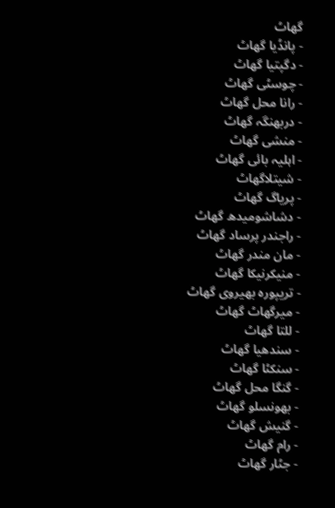گھاٹ
- پانڈیا گھاٹ
- دگپتيا گھاٹ
- چوسٹی گھاٹ
- رانا محل گھاٹ
- دربھنگہ گھاٹ
- منشی گھاٹ
- اہلیہ بائی گھاٹ
- شیتلاگھاٹ
- پریاگ گھاٹ
- دشاشومیدھ گھاٹ
- راجندر پرساد گھاٹ
- مان مندر گھاٹ
- منیکرنیکا گھاٹ
- تریپورہ بھیروی گھاٹ
- ميرگھاٹ گھاٹ
- للتا گھاٹ
- سندھیا گھاٹ
- سنکٹا گھاٹ
- گنگا محل گھاٹ
- بھونسلو گھاٹ
- گنیش گھاٹ
- رام گھاٹ
- جٹار گھاٹ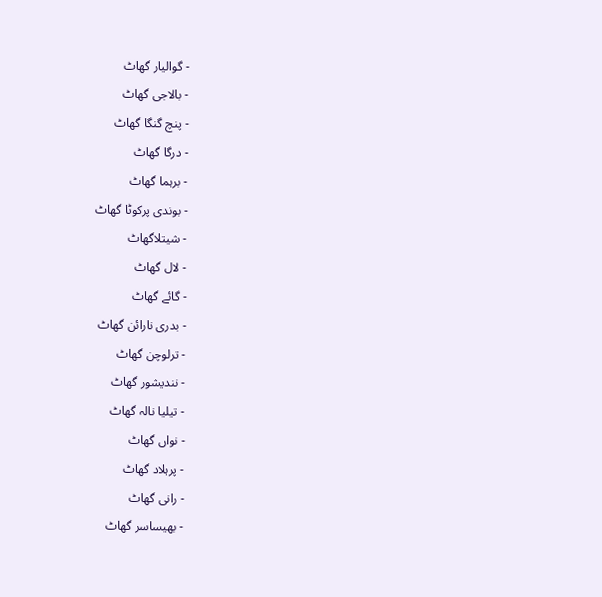- گوالیار گھاٹ
- بالاجی گھاٹ
- پنچ گنگا گھاٹ
- درگا گھاٹ
- برہما گھاٹ
- بوندی پركوٹا گھاٹ
- شیتلاگھاٹ
- لال گھاٹ
- گائے گھاٹ
- بدری نارائن گھاٹ
- ترلوچن گھاٹ
- نندیشور گھاٹ
- تیلیا نالہ گھاٹ
- نواں گھاٹ
- پرہلاد گھاٹ
- رانی گھاٹ
- بھیساسر گھاٹ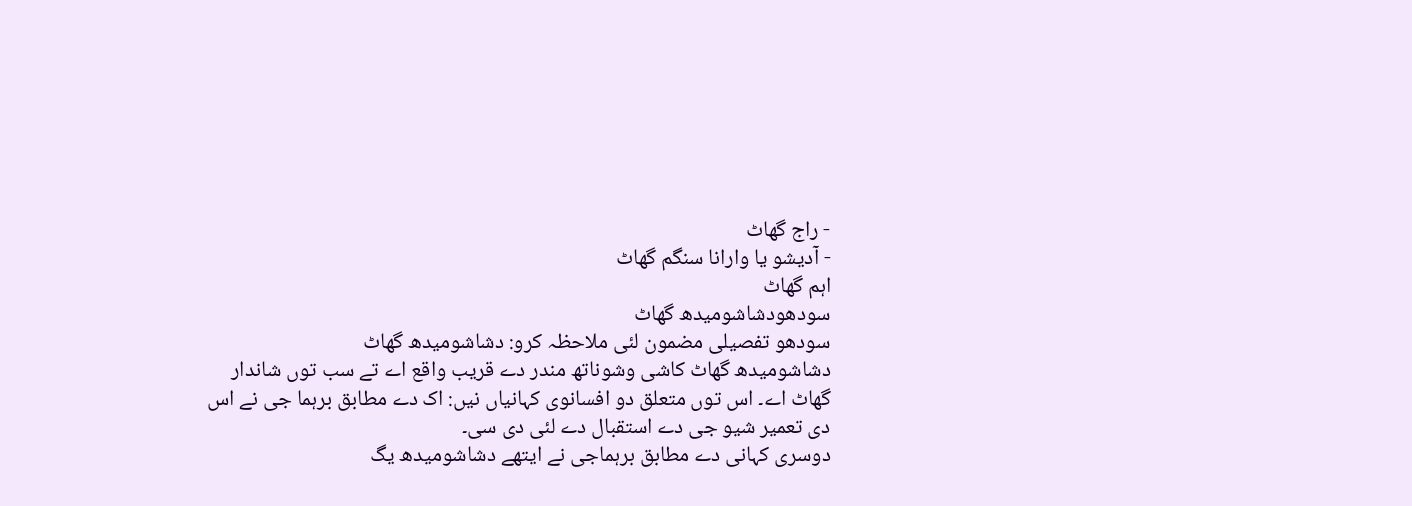- راج گھاٹ
- آدیشو یا وارانا سنگم گھاٹ
اہم گھاٹ
سودھودشاشومیدھ گھاٹ
سودھو تفصیلی مضمون لئی ملاحظہ کرو: دشاشومیدھ گھاٹ
دشاشومیدھ گھاٹ کاشی وشوناتھ مندر دے قریب واقع اے تے سب توں شاندار گھاٹ اے۔ اس توں متعلق دو افسانوی کہانیاں نيں: اک دے مطابق برہما جی نے اس دی تعمیر شیو جی دے استقبال دے لئی دی سی۔
دوسری کہانی دے مطابق برہماجی نے ایتھے دشاشومیدھ یگ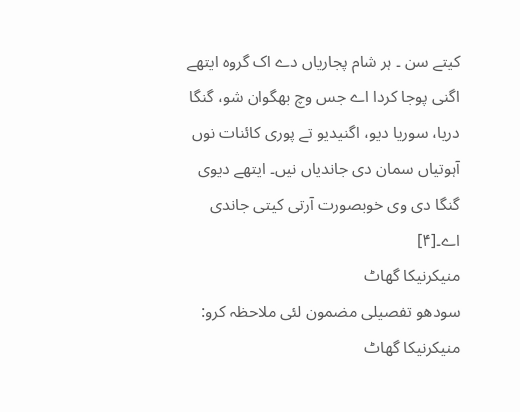کیتے سن ۔ ہر شام پجاریاں دے اک گروہ ایتھے اگنی پوجا کردا اے جس وچ بھگوان شو، گنگا دریا، سوریا دیو، اگنیدیو تے پوری کائنات نوں آہوتیاں سمان دی جاندیاں نيں۔ ایتھے دیوی گنگا دی وی خوبصورت آرتی کيتی جاندی اے۔[۴]
منیکرنیکا گھاٹ
سودھو تفصیلی مضمون لئی ملاحظہ کرو: منیکرنیکا گھاٹ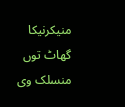منیکرنیکا گھاٹ توں منسلک وی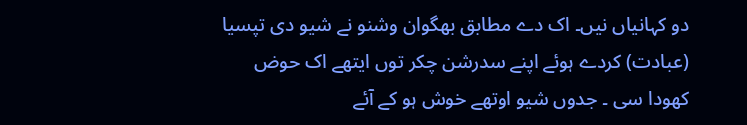دو کہانیاں نيں۔ اک دے مطابق بھگوان وشنو نے شیو دی تپسیا (عبادت) کردے ہوئے اپنے سدرشن چکر توں ایتھے اک حوض کھودا سی ۔ جدوں شیو اوتھے خوش ہو کے آئے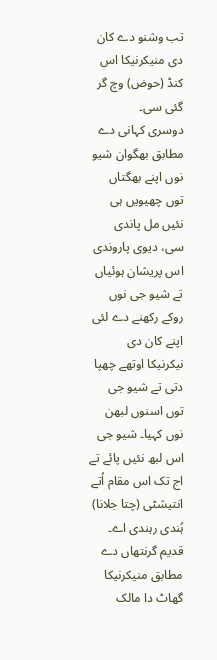تب وشنو دے کان دی منیکرنیکا اس کنڈ (حوض) وچ گر گئی سی۔
دوسری کہانی دے مطابق بھگوان شیو نوں اپنے بھگتاں توں چھیويں ہی نئيں مل پاندی سی، دیوی پاروندی اس پریشان ہوئیاں تے شیو جی نوں روکے رکھنے دے لئی اپنے کان دی نیکرنیکا اوتھے چھپا دتی تے شیو جی توں اسنوں لبھن نوں کہیا۔ شیو جی اس لبھ نئيں پائے تے اج تک اس مقام اُتے انتیشٹی (چتا جلانا) ہُندی رہندی اے۔ قدیم گرنتھاں دے مطابق منیکرنیکا گھاٹ دا مالک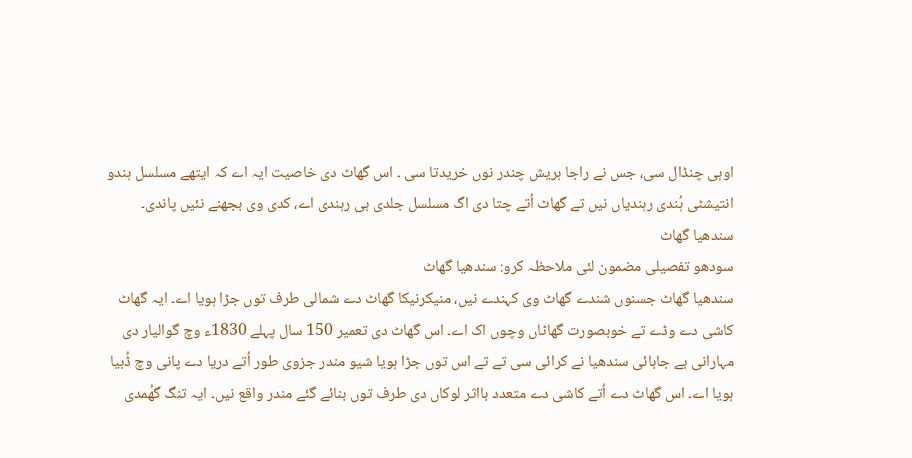اوہی چنڈال سی، جس نے راجا ہریش چندر نوں خریدتا سی ۔ اس گھاٹ دی خاصیت ایہ اے کہ ایتھے مسلسل ہندو انتیشٹی ہُندی رہندیاں نيں تے گھاٹ اُتے چتا دی اگ مسلسل جلدی ہی رہندی اے، کدی وی بجھنے نئيں پاندی۔
سندھیا گھاٹ
سودھو تفصیلی مضمون لئی ملاحظہ کرو: سندھیا گھاٹ
سندھیا گھاٹ جسنوں شندے گھاٹ وی کہندے نيں، منیکرنیکا گھاٹ دے شمالی طرف توں جڑا ہويا اے۔ ایہ گھاٹ کاشی دے وڈے تے خوبصورت گھاٹاں وچوں اک اے۔ اس گھاٹ دی تعمیر 150 سال پہلے 1830ء وچ گوالیار دی مہارانی بے جابائی سندھیا نے کرائی سی تے تے اس توں جڑا ہويا شیو مندر جزوی طور اُتے دریا دے پانی وچ ڈُبیا ہويا اے۔ اس گھاٹ دے اُتے کاشی دے متعدد بااثر لوکاں دی طرف توں بنائے گئے مندر واقع نيں۔ ایہ تنگ گھُمدی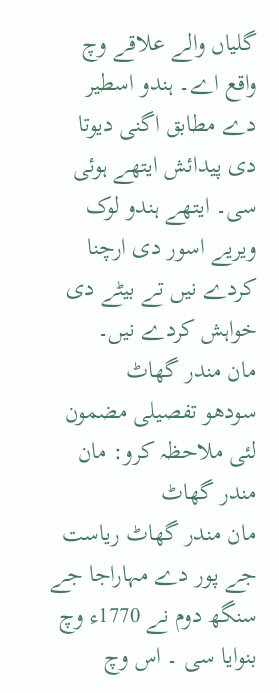گلیاں والے علاقے وچ واقع اے۔ ہندو اسطیر دے مطابق اگنی دیوتا دی پیدائش ایتھے ہوئی سی۔ ایتھے ہندو لوک ويریے اسور دی ارچنا کردے نيں تے بیٹے دی خواہش کردے نيں۔
مان مندر گھاٹ
سودھو تفصیلی مضمون لئی ملاحظہ کرو: مان مندر گھاٹ
مان مندر گھاٹ ریاست جے پور دے مہاراجا جے سنگھ دوم نے 1770ء وچ بنوایا سی ۔ اس وچ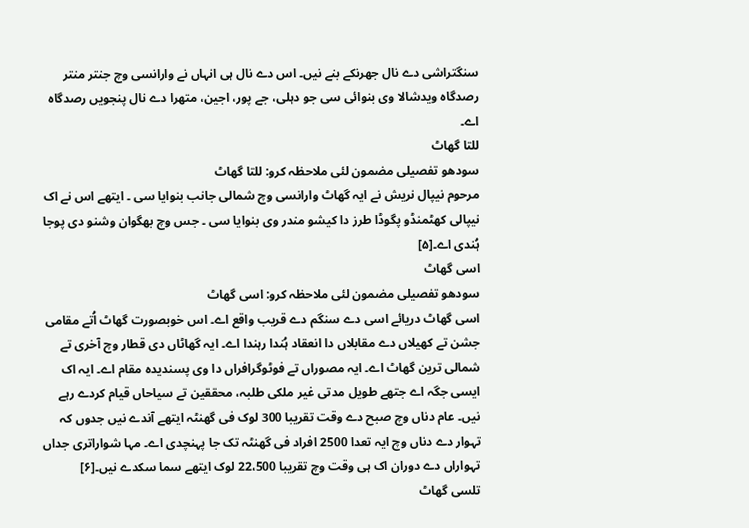سنگتراشی دے نال جھرنکے بنے نيں۔ اس دے نال ہی انہاں نے وارانسی وچ جنتر منتر رصدگاہ ویدشالا وی بنوائی سی جو دہلی، جے پور، اجین، متھرا دے نال پنجويں رصدگاہ اے۔
للتا گھاٹ
سودھو تفصیلی مضمون لئی ملاحظہ کرو: للتا گھاٹ
مرحوم نیپال نریش نے ایہ گھاٹ وارانسی وچ شمالی جانب بنوایا سی ۔ ایتھے اس نے اک نیپالی کھٹمنڈو پگوڈا طرز دا کیشو مندر وی بنوایا سی ۔ جس وچ بھگوان وشنو دی پوجا ہُندی اے۔[۵]
اسی گھاٹ
سودھو تفصیلی مضمون لئی ملاحظہ کرو: اسی گھاٹ
اسی گھاٹ دریائے اسی دے سنگم دے قریب واقع اے۔ اس خوبصورت گھاٹ اُتے مقامی جشن تے کھیلاں دے مقابلاں دا انعقاد ہُندا رہندا اے۔ ایہ گھاٹاں دی قطار وچ آخری تے شمالی ترین گھاٹ اے۔ ایہ مصوراں تے فوٹوگرافراں دا وی پسندیدہ مقام اے۔ ایہ اک ایسی جگہ اے جتھے طویل مدتی غیر ملکی طلبہ، محققین تے سیاحاں قیام کردے رہے نيں۔ عام دناں وچ صبح دے وقت تقریبا 300 لوک فی گھنٹہ ایتھے آندے نيں جدوں کہ تہوار دے دناں وچ ایہ تعدا 2500 افراد فی گھنٹہ تک جا پہنچدی اے۔ مہا شواراتری جداں تہواراں دے دوران اک ہی وقت وچ تقریبا 22،500 لوک ایتھے سما سکدے نيں۔[۶]
تلسی گھاٹ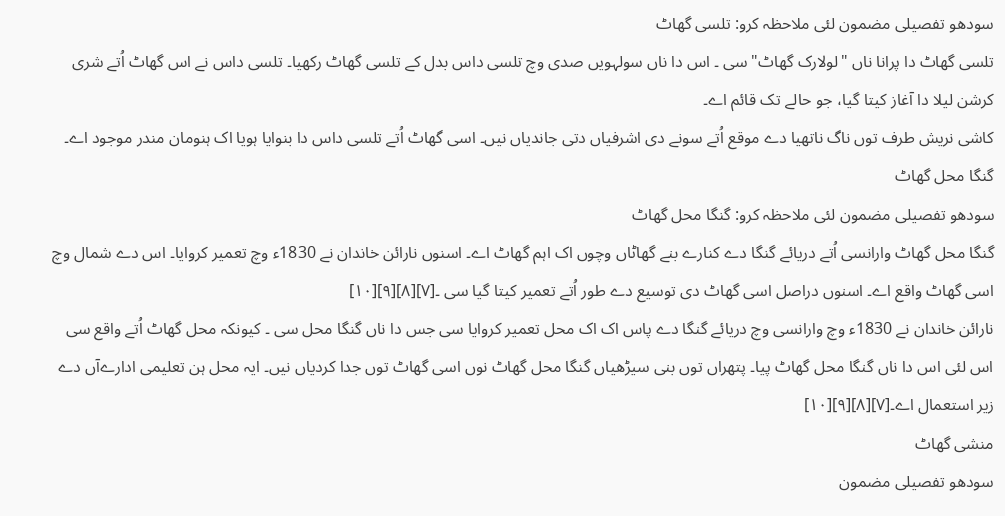سودھو تفصیلی مضمون لئی ملاحظہ کرو: تلسی گھاٹ
تلسی گھاٹ دا پرانا ناں "لولارک گھاٹ" سی ۔ اس دا ناں سولہويں صدی وچ تلسی داس بدل کے تلسی گھاٹ رکھیا۔ تلسی داس نے اس گھاٹ اُتے شری کرشن لیلا دا آغاز کیتا گیا، جو حالے تک قائم اے۔
کاشی نریش طرف توں ناگ ناتھیا دے موقع اُتے سونے دی اشرفیاں دتی جاندیاں نيں۔ اسی گھاٹ اُتے تلسی داس دا بنوایا ہويا اک ہنومان مندر موجود اے۔
گنگا محل گھاٹ
سودھو تفصیلی مضمون لئی ملاحظہ کرو: گنگا محل گھاٹ
گنگا محل گھاٹ وارانسی اُتے دریائے گنگا دے کنارے بنے گھاٹاں وچوں اک اہم گھاٹ اے۔ اسنوں نارائن خاندان نے 1830ء وچ تعمیر کروایا۔ اس دے شمال وچ اسی گھاٹ واقع اے۔ اسنوں دراصل اسی گھاٹ دی توسیع دے طور اُتے تعمیر کیتا گیا سی ۔[۷][۸][۹][۱۰]
نارائن خاندان نے 1830ء وچ وارانسی وچ دریائے گنگا دے پاس اک اک محل تعمیر کروایا سی جس دا ناں گنگا محل سی ۔ کیونکہ محل گھاٹ اُتے واقع سی اس لئی اس دا ناں گنگا محل گھاٹ پيا۔ پتھراں توں بنی سیڑھیاں گنگا محل گھاٹ نوں اسی گھاٹ توں جدا کردیاں نيں۔ ایہ محل ہن تعلیمی ادارےآں دے زیر استعمال اے۔[۷][۸][۹][۱۰]
منشی گھاٹ
سودھو تفصیلی مضمون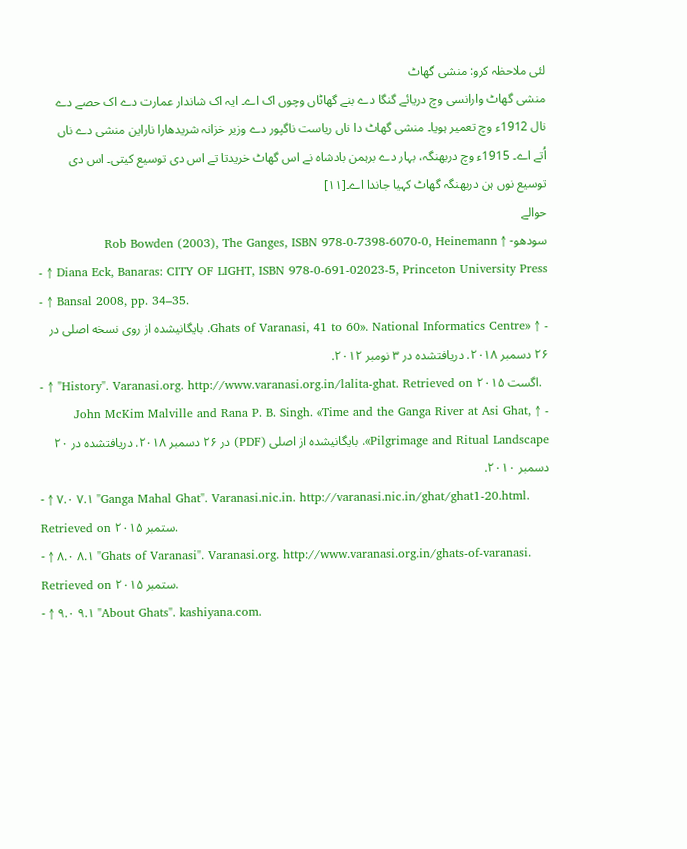لئی ملاحظہ کرو: منشی گھاٹ
منشی گھاٹ وارانسی وچ دریائے گنگا دے بنے گھاٹاں وچوں اک اے۔ ایہ اک شاندار عمارت دے اک حصے دے نال 1912ء وچ تعمیر ہويا۔ منشی گھاٹ دا ناں ریاست ناگپور دے وزیر خزانہ شریدھارا ناراین منشی دے ناں اُتے اے۔ 1915ء وچ دربھنگہ، بہار دے برہمن بادشاہ نے اس گھاٹ خریدتا تے اس دی توسیع کيتی۔ اس دی توسیع نوں ہن دربھنگہ گھاٹ کہیا جاندا اے۔[۱۱]
حوالے
سودھو- ↑ Rob Bowden (2003), The Ganges, ISBN 978-0-7398-6070-0, Heinemann
- ↑ Diana Eck, Banaras: CITY OF LIGHT, ISBN 978-0-691-02023-5, Princeton University Press
- ↑ Bansal 2008, pp. 34–35.
- ↑ «Ghats of Varanasi, 41 to 60». National Informatics Centre. بایگانیشده از روی نسخه اصلی در ۲۶ دسمبر ۲۰۱۸. دریافتشده در ۳ نومبر ۲۰۱۲.
- ↑ "History". Varanasi.org. http://www.varanasi.org.in/lalita-ghat. Retrieved on اگست ۲۰۱۵.
- ↑ John McKim Malville and Rana P. B. Singh. «Time and the Ganga River at Asi Ghat, Pilgrimage and Ritual Landscape». بایگانیشده از اصلی (PDF) در ۲۶ دسمبر ۲۰۱۸. دریافتشده در ۲۰ دسمبر ۲۰۱۰.
- ↑ ۷.۰ ۷.۱ "Ganga Mahal Ghat". Varanasi.nic.in. http://varanasi.nic.in/ghat/ghat1-20.html. Retrieved on ستمبر ۲۰۱۵.
- ↑ ۸.۰ ۸.۱ "Ghats of Varanasi". Varanasi.org. http://www.varanasi.org.in/ghats-of-varanasi. Retrieved on ستمبر ۲۰۱۵.
- ↑ ۹.۰ ۹.۱ "About Ghats". kashiyana.com.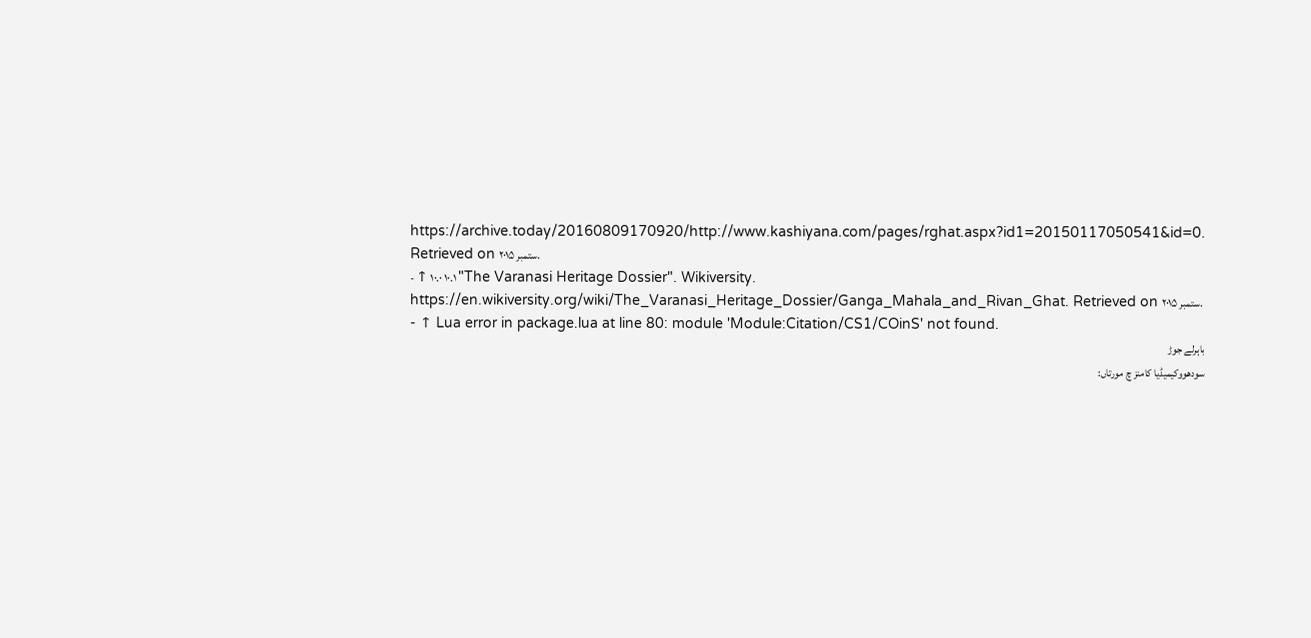https://archive.today/20160809170920/http://www.kashiyana.com/pages/rghat.aspx?id1=20150117050541&id=0. Retrieved on ستمبر ۲۰۱۵.
- ↑ ۱۰.۰ ۱۰.۱ "The Varanasi Heritage Dossier". Wikiversity. https://en.wikiversity.org/wiki/The_Varanasi_Heritage_Dossier/Ganga_Mahala_and_Rivan_Ghat. Retrieved on ستمبر ۲۰۱۵.
- ↑ Lua error in package.lua at line 80: module 'Module:Citation/CS1/COinS' not found.
باہرلے جوڑ
سودھووکیمیڈیا کامنز چ مورتاں: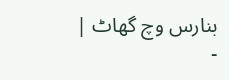بنارس وچ گھاٹ |
-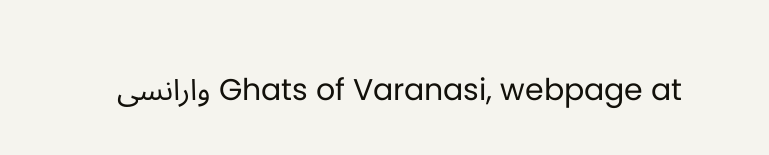Ghats of Varanasi, webpage at وارانسی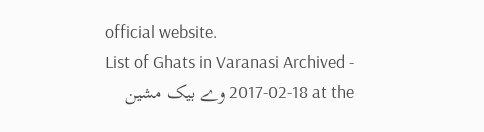official website.
- List of Ghats in Varanasi Archived 2017-02-18 at the وے بیک مشین